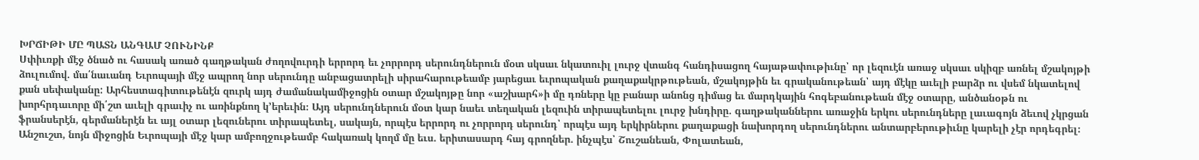ԽՐՃԻԹԻ ՄԸ ՊԱՏՆ ԱՆԳԱՄ ՉՈՒՆԻՆՔ
Սփիւռքի մէջ ծնած ու հասակ առած գաղթական ժողովուրդի երրորդ եւ չորրորդ սերունդներուն մօտ սկսաւ նկատուիլ լուրջ վտանգ հանդիսացող հայաթափութիւնը՝ որ լեզուէն առաջ սկսաւ սկիզբ առնել մշակոյթի ձուլումով. մա՛նաւանդ Եւրոպայի մէջ ապրող նոր սերունդը անբացատրելի սիրահարութեամբ յարեցաւ եւրոպական քաղաքակրթութեան, մշակոյթին եւ գրականութեան՝ այդ մէկը աւելի բարձր ու վսեմ նկատելով քան սեփականը: Արհեստագիտութենէն զուրկ այդ ժամանակամիջոցին օտար մշակոյթը նոր «աշխարհ»ի մը դռները կը բանար անոնց դիմաց եւ մարդկային հոգեբանութեան մէջ օտարը, անծանօթն ու խորհրդաւորը մի՛շտ աւելի գրաւիչ ու առինքնող կ՚երեւին։ Այդ սերունդներուն մօտ կար նաեւ տեղական լեզուին տիրապետելու լուրջ խնդիրը. գաղթականներու առաջին երկու սերունդները լաւագոյն ձեւով չկրցան ֆրանսերէն, գերմաներէն եւ այլ օտար լեզուներու տիրապետել, սակայն, որպէս երրորդ ու չորրորդ սերունդ՝ որպէս այդ երկիրներու քաղաքացի նախորդող սերունդներու անտարբերութիւնը կարելի չէր որդեգրել։ Անշուշտ, նոյն միջոցին Եւրոպայի մէջ կար ամբողջութեամբ հակառակ կողմ մը եւս. երիտասարդ հայ գրողներ. ինչպէս՝ Շուշանեան, Փոլատեան,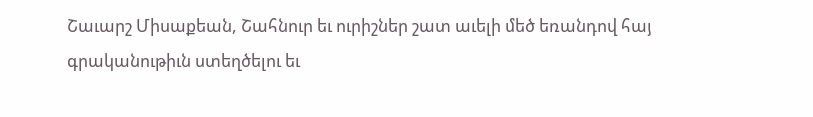Շաւարշ Միսաքեան, Շահնուր եւ ուրիշներ շատ աւելի մեծ եռանդով հայ գրականութիւն ստեղծելու եւ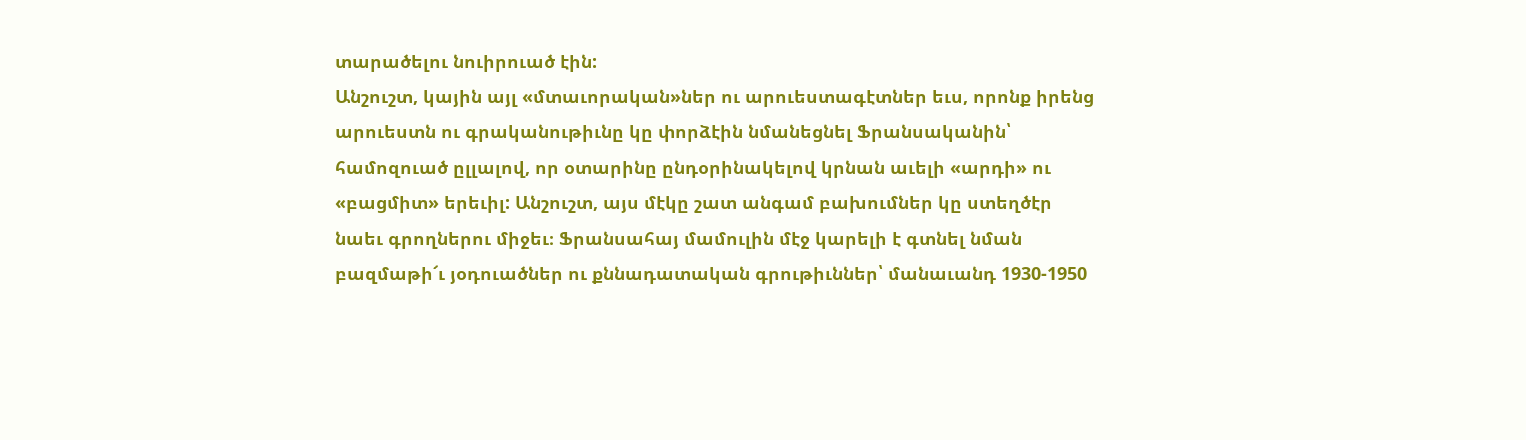տարածելու նուիրուած էին:
Անշուշտ, կային այլ «մտաւորական»ներ ու արուեստագէտներ եւս, որոնք իրենց արուեստն ու գրականութիւնը կը փորձէին նմանեցնել Ֆրանսականին՝ համոզուած ըլլալով, որ օտարինը ընդօրինակելով կրնան աւելի «արդի» ու «բացմիտ» երեւիլ: Անշուշտ, այս մէկը շատ անգամ բախումներ կը ստեղծէր նաեւ գրողներու միջեւ։ Ֆրանսահայ մամուլին մէջ կարելի է գտնել նման բազմաթի՜ւ յօդուածներ ու քննադատական գրութիւններ՝ մանաւանդ 1930-1950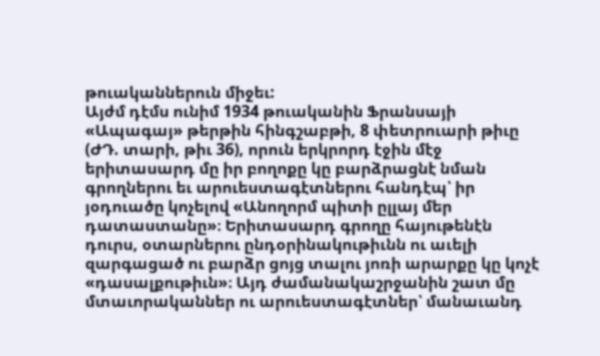թուականներուն միջեւ:
Այժմ դէմս ունիմ 1934 թուականին Ֆրանսայի «Ապագայ» թերթին հինգշաբթի, 8 փետրուարի թիւը (ԺԴ. տարի, թիւ 36), որուն երկրորդ էջին մէջ երիտասարդ մը իր բողոքը կը բարձրացնէ նման գրողներու եւ արուեստագէտներու հանդէպ՝ իր յօդուածը կոչելով «Անողորմ պիտի ըլլայ մեր դատաստանը»։ Երիտասարդ գրողը հայութենէն դուրս, օտարներու ընդօրինակութիւնն ու աւելի զարգացած ու բարձր ցոյց տալու յոռի արարքը կը կոչէ «դասալքութիւն»։ Այդ ժամանակաշրջանին շատ մը մտաւորականներ ու արուեստագէտներ՝ մանաւանդ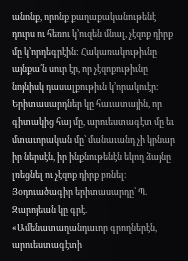անոնք, որոնք քաղաքականութենէ դուրս ու հեռու կ՚ուզեն մնալ, չէզոք դիրք մը կ՚որդեգրէին: Հակառակութիւնը այնքա՛ն սուր էր, որ չէզոքութիւնը նոյնիսկ դասալքութիւն կ՚որակուէր։ Երիտասարդներ կը հաւատային, որ գիտակից հայ մը, արուեստագէտ մը եւ մտաւորական մը՝ մանաւանդ չի կրնար իր ներսէն, իր ինքնութենէն եկող ձայնը լռեցնել ու չէզոք դիրք բռնել։ Յօդուածագիր երիտասարդը՝ Պ. Զարոյեան կը գրէ. «Ամենատաղանդաւոր գրողներէն, արուեստագէտի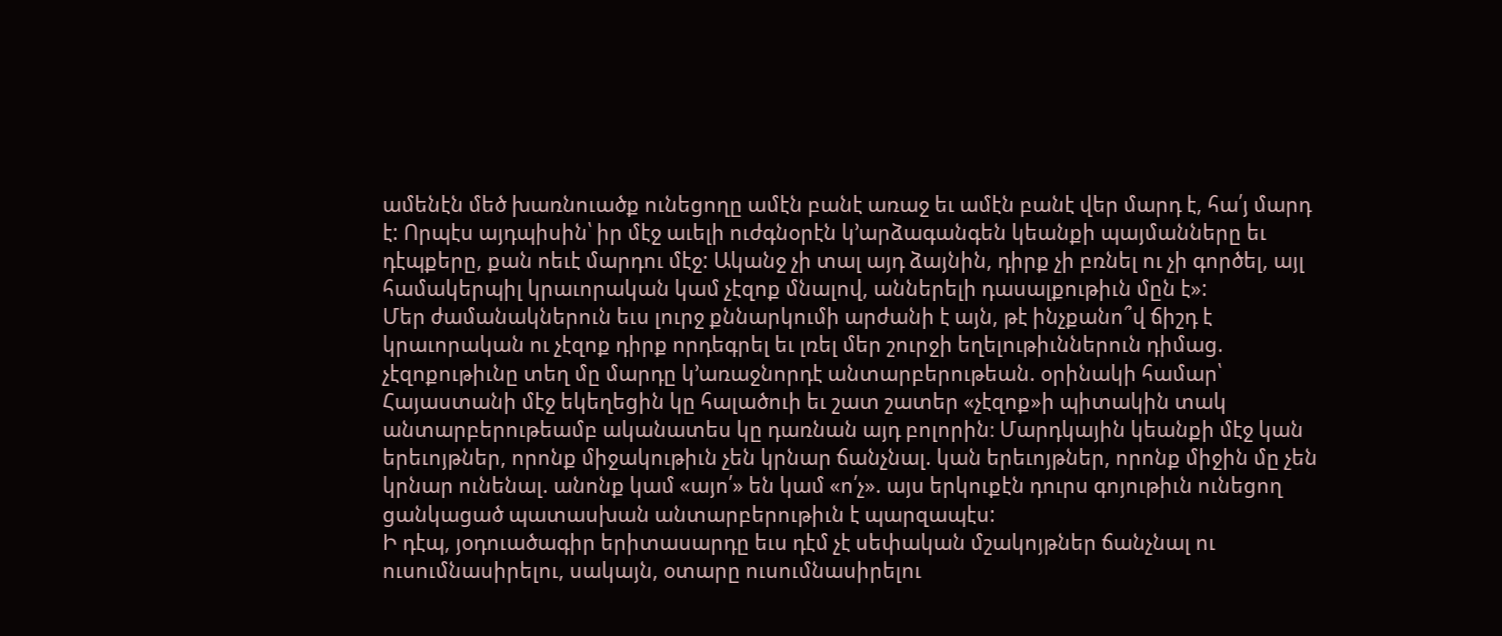ամենէն մեծ խառնուածք ունեցողը ամէն բանէ առաջ եւ ամէն բանէ վեր մարդ է, հա՛յ մարդ է: Որպէս այդպիսին՝ իր մէջ աւելի ուժգնօրէն կ՚արձագանգեն կեանքի պայմանները եւ դէպքերը, քան ոեւէ մարդու մէջ: Ականջ չի տալ այդ ձայնին, դիրք չի բռնել ու չի գործել, այլ համակերպիլ կրաւորական կամ չէզոք մնալով, աններելի դասալքութիւն մըն է»:
Մեր ժամանակներուն եւս լուրջ քննարկումի արժանի է այն, թէ ինչքանո՞վ ճիշդ է կրաւորական ու չէզոք դիրք որդեգրել եւ լռել մեր շուրջի եղելութիւններուն դիմաց. չէզոքութիւնը տեղ մը մարդը կ՚առաջնորդէ անտարբերութեան. օրինակի համար՝ Հայաստանի մէջ եկեղեցին կը հալածուի եւ շատ շատեր «չէզոք»ի պիտակին տակ անտարբերութեամբ ականատես կը դառնան այդ բոլորին։ Մարդկային կեանքի մէջ կան երեւոյթներ, որոնք միջակութիւն չեն կրնար ճանչնալ. կան երեւոյթներ, որոնք միջին մը չեն կրնար ունենալ. անոնք կամ «այո՛» են կամ «ո՛չ». այս երկուքէն դուրս գոյութիւն ունեցող ցանկացած պատասխան անտարբերութիւն է պարզապէս:
Ի դէպ, յօդուածագիր երիտասարդը եւս դէմ չէ սեփական մշակոյթներ ճանչնալ ու ուսումնասիրելու, սակայն, օտարը ուսումնասիրելու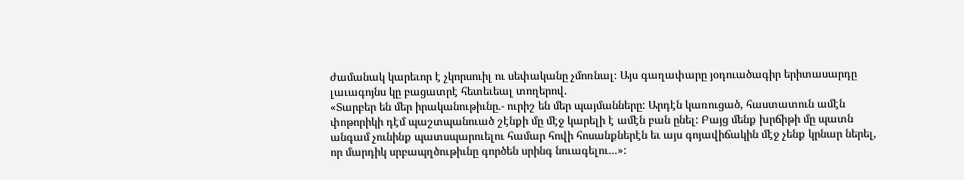ժամանակ կարեւոր է չկորսուիլ ու սեփականը չմոռնալ։ Այս գաղափարը յօդուածագիր երիտասարդը լաւագոյնս կը բացատրէ հետեւեալ տողերով.
«Տարբեր են մեր իրականութիւնը.- ուրիշ են մեր պայմանները: Արդէն կառուցած, հաստատուն ամէն փոթորիկի դէմ պաշտպանուած շէնքի մը մէջ կարելի է ամէն բան ընել: Բայց մենք խրճիթի մը պատն անգամ չունինք պատսպարուելու համար հովի հոսանքներէն եւ այս գոյավիճակին մէջ չենք կրնար ներել, որ մարդիկ սրբապղծութիւնը գործեն սրինգ նուագելու...»: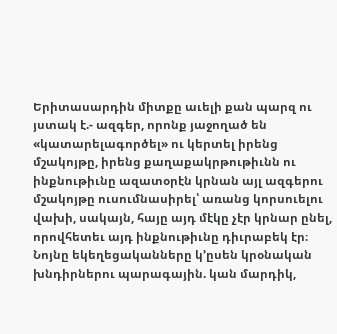Երիտասարդին միտքը աւելի քան պարզ ու յստակ է.- ազգեր, որոնք յաջողած են «կատարելագործել» ու կերտել իրենց մշակոյթը, իրենց քաղաքակրթութիւնն ու ինքնութիւնը ազատօրէն կրնան այլ ազգերու մշակոյթը ուսումնասիրել՝ առանց կորսուելու վախի, սակայն, հայը այդ մէկը չէր կրնար ընել, որովհետեւ այդ ինքնութիւնը դիւրաբեկ էր։ Նոյնը եկեղեցականները կ՚ըսեն կրօնական խնդիրներու պարագային. կան մարդիկ,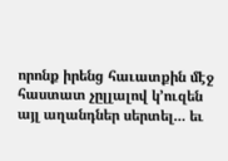որոնք իրենց հաւատքին մէջ հաստատ չըլլալով կ՚ուզեն այլ աղանդներ սերտել... եւ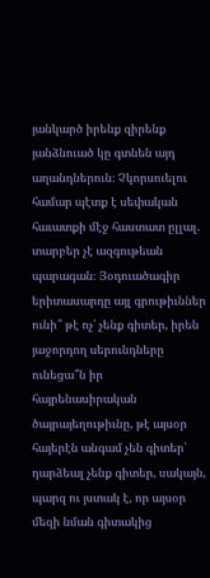յանկարծ իրենք զիրենք յանձնուած կը գտնեն այդ աղանդներուն։ Չկորսուելու համար պէտք է սեփական հաւատքի մէջ հաստատ ըլլալ. տարբեր չէ ազգութեան պարագան։ Յօդուածագիր երիտասարդը այլ գրութիւններ ունի՞ թէ ոչ՝ չենք գիտեր, իրեն յաջորդող սերունդները ունեցա՞ն իր հայրենասիրական ծայրայեղութիւնը, թէ այսօր հայերէն անգամ չեն գիտեր՝ դարձեալ չենք գիտեր, սակայն, պարզ ու յստակ է, որ այսօր մեզի նման գիտակից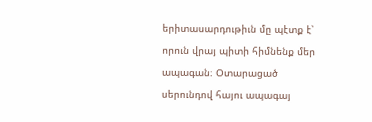երիտասարդութիւն մը պէտք է՝ որուն վրայ պիտի հիմնենք մեր ապագան։ Օտարացած սերունդով հայու ապագայ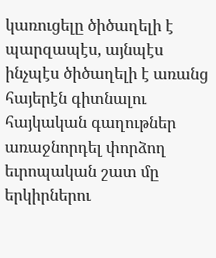կառուցելը ծիծաղելի է պարզապէս, այնպէս ինչպէս ծիծաղելի է առանց հայերէն գիտնալու հայկական գաղութներ առաջնորդել փորձող եւրոպական շատ մը երկիրներու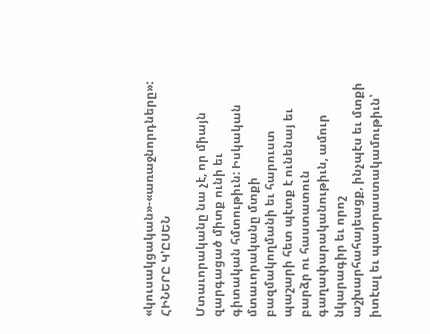«կուսակցական»-«առաջնորդները»:
ՀԻՆԵՐԸ Կ՚ԸՍԵՆ

Մտաւորականը նա չէ, որ միայն զարգացած միտք ունի եւ գիտական հմտութիւն: Իսկական մտաւորականը մտքի բազմակողմանի եւ հարուստ պաշարի հետ պէտք է ունենայ եւ բարձր ու հաստատուն գաղափարականութիւն, ամուր նկարագիր եւ որոշ աշխարհահայեացք, ինչպէս եւ մտքի իտէալ եւ պատրաստակամութիւն՝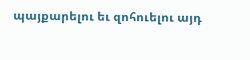պայքարելու եւ զոհուելու այդ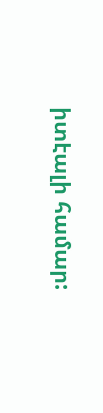իտէալի համար: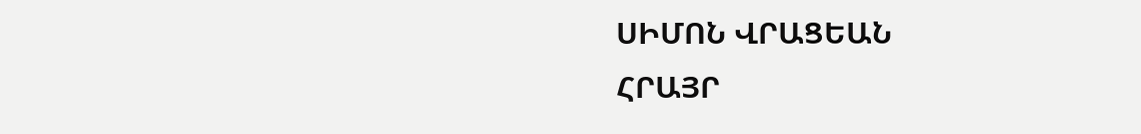ՍԻՄՈՆ ՎՐԱՑԵԱՆ
ՀՐԱՅՐ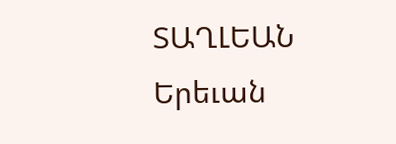ՏԱՂԼԵԱՆ
Երեւան